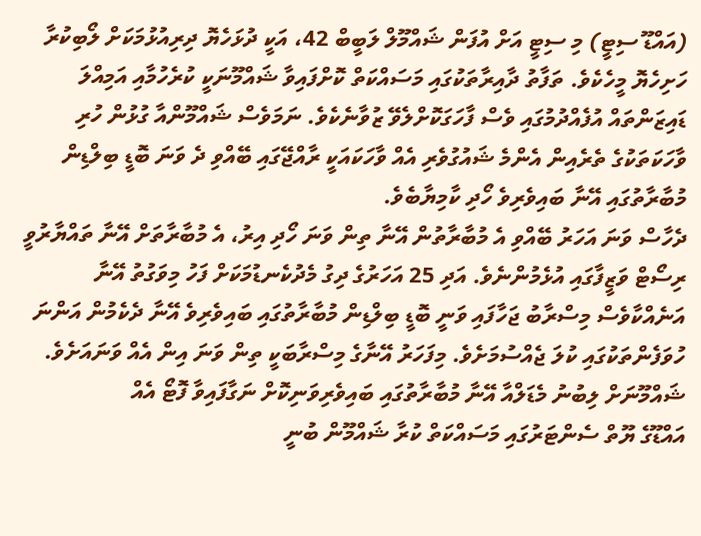(އައްޑޫ ސިޓީ) މި ސިޓީ އަށް އުފަން ޝައްމޫލް ލަބީބް 42، އަކީ ދުޅަހެޔޮ ދިރިއުޅުމަކަށް ލޯބިކުރާ ހަށިހެޔޮ މީހެކެވެ. ތަފާތު ދާއިރާތަކުގައި މަސައްކަތް ކޮށްފައިވާ ޝައްމޫނަކީ ކުރެހުމާއި އަމިއްލަ ޑައިޒަންތައް އުފެއްދުމުގައި ވެސް ފާހަގަކޮށްލެވޭ ޒުވާނެކެވެ. ނަމަވެސް ޝައްމޫންއާ ގުޅުން ހުރި ވާހަކަތަކުގެ ތެރެއިން އެންމެ ޝައުގުވެރި އެއް ވާހަކައަކީ ރާއްޖޭގައި ބޭއްވި ދެ ވަނަ ބޮޑީ ބިލްޑިން މުބާރާތުގައި އޭނާ ބައިވެރިވެ ހޯދި ކާމިޔާބެވެ.
ދެހާސް ވަނަ އަހަރު ބޭއްވި އެ މުބާރާތުން އޭނާ ތިން ވަނަ ހޯދި އިރު، އެ މުބާރާތަށް އޭނާ ތައްޔާރުވީ ރިސޯޓް ވަޒީފާގައި އުޅެމުންނެވެ. އަދި 25 އަހަރުގެ ދިގު މެދުކެނޑުމަކަށް ފަހު މިވަގުތު އޭނާ އަނެއްކާވެސް މިސްރާބު ޖަހާފައި ވަނީ ބޮޑީ ބިލްޑިން މުބާރާތުގައި ބައިވެރިވެ އޭނާ ދެކެމުން އަންނަ ހުވަފެންތަކުގައި ކުލަ ޖެއްސުމަށެވެ. މިފަހަރު އޭނާގެ މިސްރާބަކީ ތިން ވަނަ އިން އެއް ވަނައަށެވެ.
ޝައްމޫނަށް ލިބުނު މެޑަލްއާ އޭނާ މުބާރާތުގައި ބައިވެރިވަނިކޮށް ނަގާފައިވާ ފޮޓޯ އެއް
އައްޑޫގެ ޔޫތް ސެންޓަރުގައި މަސައްކަތް ކުރާ ޝައްމޫން ބުނީ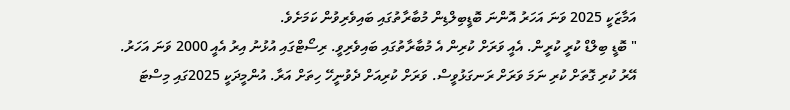އަމާޒަކީ 2025 ވަނަ އަހަރު އޮންނަ ބޮޑީބިލްޑިން މުބާރާތުގައި ބައިވެރިވުން ކަމަށެވެ.
" ބޮޑީ ބިލްޑް ކުރީ ކުރީން. އެއީ ވަރަށް ކުރިން އެ މުބާރާތުގައި ބައިވެރިވީ. ރިސޯޓްގައި އުޅުނު އިރު އެއީ 2000 ވަނަ އަހަރު. އޭރު ކުރި ގޮތަށް ކުރި ނަމަ ވަރަށް ރަނގަޅުވީސް. ވަރަށް ކުރިއަށް ދެވުނީހޭ ހިތަށް އަރާ. އުންމީދަކީ 2025ގައި މިސްޓަ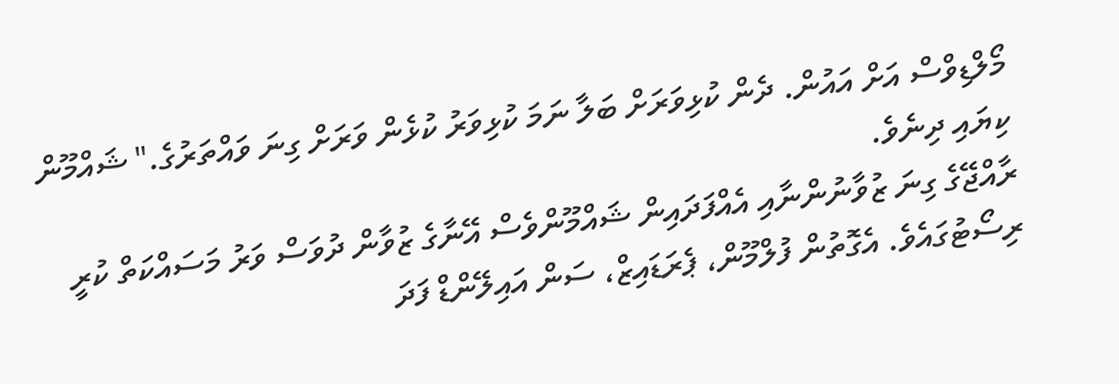މޯލްޑިވްސް އަށް އައުން. ދެން ކުޅިވަރަށް ބަލާ ނަމަ ކުޅިވަރު ކުޅެން ވަރަށް ގިނަ ވައްތަރުގެ." ޝައްމޫން ކިޔައި ދިނެވެ.
ރާއްޖޭގެ ގިނަ ޒުވާނުންނާއި އެއްފަދައިން ޝައްމޫންވެސް އޭނާގެ ޒުވާން ދުވަސް ވަރު މަސައްކަތް ކުރީ ރިސޯޓުގައެވެ. އެގޮތުން ފުލްމޫން، ޕެރަޑައިޒް، ސަން އައިލޭންޑް ފަދަ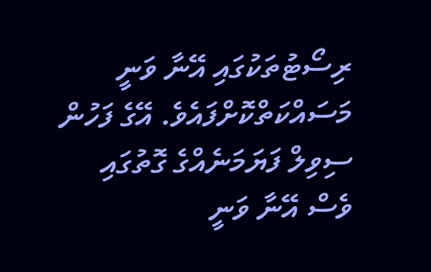ރިސޯޓުތަކުގައި އޭނާ ވަނީ މަސައްކަތްކޮށްފައެވެ. އޭގެ ފަހުން ސިވިލް ފަޔަމަނެއްގެ ގޮތުގައި ވެސް އޭނާ ވަނީ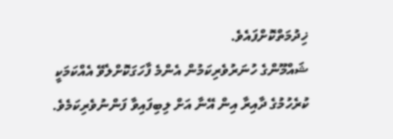ޚިދުމަތްކޮށްފައެވެ.
ޝައްމޫންގެ ހުނަރުވެރިކަމުން އެންމެ ފާހަގަކޮށްލެވޭ އެއްކަމަކީ ކުރެހުމުގެ ދާއިރާ އިން އޭނާ އަށް ލިބިފައިވާ ފަންނުވެރިކަމެވެ.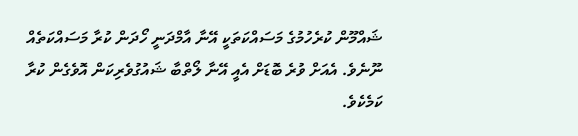ޝައްމޫން ކުރެހުމުގެ މަސައްކަތަކީ އޭނާ އާމްދަނީ ހޯދަން ކުރާ މަސައްކަތެއް ނޫނެވެ. އެއަށް ވުރެ ބޮޑަށް އެއީ އޭނާ ލޯތްބާ ޝައުގުވެރިކަން އޮވެގެން ކުރާ ކަމެކެވެ.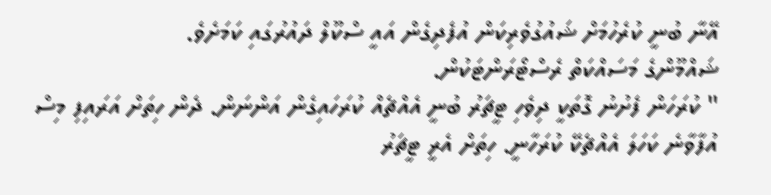އޭނާ ބުނީ ކުރެހުމަށް ޝައުގުވެރިކަން އުފެދިގެން އައީ ސްކޫލް ދައުރުގައި ކަމަށެވެ.
ޝައްމޫންގެ މަސައްކަތް ރެސްޓޯރަންޓަކުން.
" ކުރަހަން ފެށުނު ގޮތަކީ ދިވެހި ޓީޗަރު ބުނީ އެއްޗެއް ކުރަހައިގެން އަންނަން. ދެން ހިތަށް އަރައިފި މިސް އުފާވާނެ ކަހަލަ އެއްޗެކޭ ކުރަހާނީ. ހިތަށް އެރީ ޓީޗަރު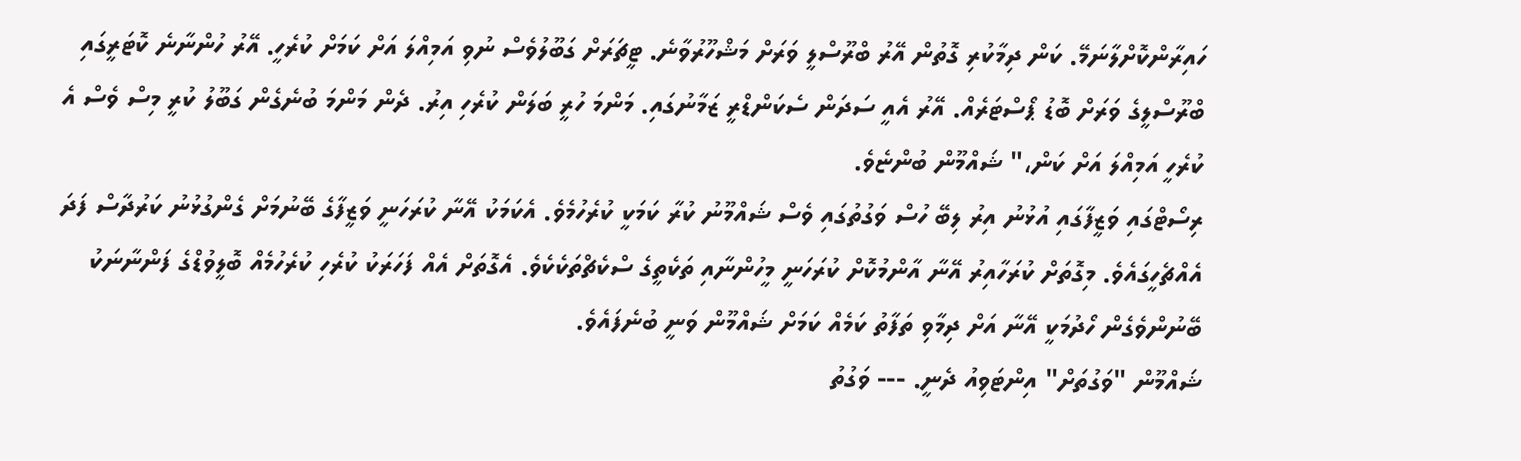ހައިރާންކޮށްލާނަމޭ. ކަން ދިމާކުރި ގޮތުން އޭރު ބްރޫސްލީ ވަރަށް މަޝްހޫރުވާނެ. ޓީޗަރަށް ގަބޫލުވެސް ނުވި އަމިއްލަ އަށް ކަމަށް ކުރެހީ. އޭރު ހުންނާނެ ކޮޓަރީގައި ބްރޫސްލީގެ ވަރަށް ބޮޑު ޕޯސްޓަރެއް. އޭރު އެއީ ސަދަން ސެކަންޑްރީ ޒަމާނުގައި. މަންމަ ހުރީ ބަލަން ކުރެހި އިރު. ދެން މަންމަ ބުނެގެން ގަބޫލު ކުރީ މިސް ވެސް އެ ކުރެހީ އަމިއްލަ އަށް ކަން،" ޝައްމޫން ބުންޏެވެ.
ރިސޯޓްގައި ވަޒީފާގައި އުޅުނު އިރު ލިބޭ ހުސް ވަގުތުގައި ވެސް ޝައްމޫނު ކުރާ ކަމަކީ ކުރެހުމެވެ. އެކަމަކު އޭނާ ކުރަހަނީ ވަޒީފާގެ ބޭނުމަށް ގެންގުޅުނު ކަރުދާސް ފަދަ އެއްޗެހީގައެވެ. މިގޮތަށް ކުރަހާއިރު އޭނާ އާންމުކޮށް ކުރަހަނީ މީހުންނާއި ތަކެތީގެ ސްކެޗްތަކެކެވެ. އެގޮތަށް އެއް ފަހަރަކު ކުރެހި ކުރެހުމެއް ބޮލީވުޑްގެ ފަންނާނަކު ބޭނުންވެގެން ހޯދުމަކީ އޭނާ އަށް ދިމާވި ތަފާތު ކަމެއް ކަމަށް ޝައްމޫން ވަނީ ބުނެފައެވެ.
ޝައްމޫން "ވަގުތަށް" އިންޓަވިއު ދެނީ. --- ވަގުތު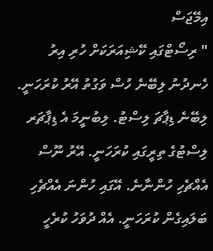އިމޭޖަސް
" ރިސޯޓްގައި ކޭޝިއަރަކަށް ހުރި އިރު ހެނދުނު ލިބޭނެ ހުސް ވަގުތު އޭރު ކުރަހަނީ. ލިބޭނެ ޑިޕާޗަ ލިސްޓު. ލިބުނީމަ އެ ޑިޕާޗަރ ލިސްޓުގެ ތިރީގައި ކުރަހަނީ. އޭރު ނޫސް އެއްޗެހި ހުންނާނެ. އޭގައި ހުންނަ އެއްޗެހި ބަލައިގެން ކުރަހަނީ. އެއް ދުވަހު ކުރެހީ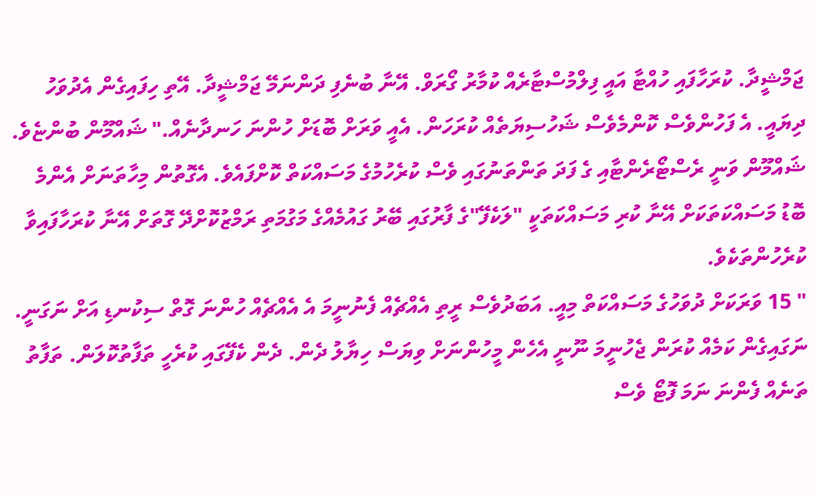ޖަމްޝީދާ. ކުރަހާފައި ހުއްޓާ އައީ ފިލްމުސްޓާރެއް ކުމާރު ގޯރަވް. އޭނާ ބުނެފި ދަންނަމޭ ޖަމްޝީދާ. އޭތި ހިފައިގެން އެދުވަހު ދިޔައީ. އެ ފަހުންވެސް ކޮންމެވެސް ޝަހުސިޔަތެއް ކުރަހަން. އެއީ ވަރަށް ބޮޑަށް ހުންނަ ހަނދާނެއް." ޝައްމޫން ބުންޏެވެ.
ޝައްމޫން ވަނީ ރެސްޓޯރެންޓާއި ގެ ފަދަ ތަންތަނުގައި ވެސް ކުރެހުމުގެ މަސައްކަތް ކޮށްފައެވެ. އެގޮތުން މިހާތަނަށް އެންމެ ބޮޑު މަސައްކަތަކަށް އޭނާ ކުރި މަސައްކަތަކީ "ލަކެފޭ"ގެ ފާރުގައި ބޭރު ގައުމެއްގެ މަގުމަތި ރަމްޒުކޮށްދޭ ގޮތަށް އޭނާ ކުރަހާފައިވާ ކުރެހުންތަކެވެ.
" 15 ވަރަކަށް ދުވަހުގެ މަސައްކަތް މިއީ. އަބަދުވެސް ރީތި އެއްޗެއް ފެނުނީމަ އެ އެއްޗެއް ހުންނަ ގޮތް ސިކުނޑި އަށް ނަގަނީ. ނަގައިގެން ކަމެއް ކުރަން ޖެހުނީމަ ނޫނީ އެހެން މީހުންނަށް ވިޔަސް ހިޔާލު ދެން. ދެން ކެފޭގައި ކުރެހީ ތަފާތުކޮލަން. ތަފާތު ތަނެއް ފެންނަ ނަމަ ފޮޓޯ ވެސް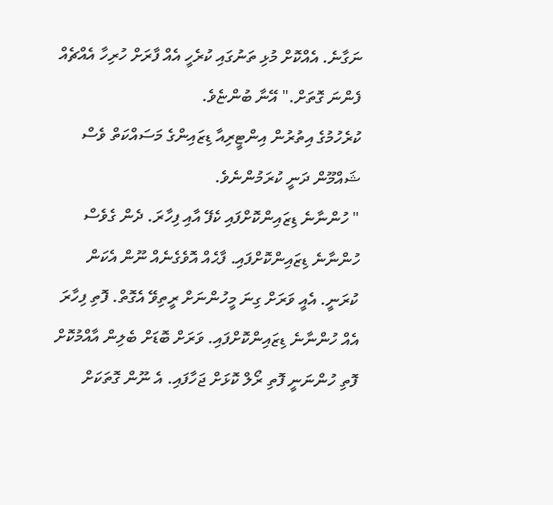ނަގާނެ. އެއްކޮށް މުޅި ތަނުގައި ކުރެހީ އެއް ފާރަށް ހުރިހާ އެއްޗެއް ފެންނަ ގޮތަށް." އޭނާ ބުންޏެވެ.
ކުރެހުމުގެ އިތުރުން އިންޓީރިއާ ޑިޒައިންގެ މަސައްކަތް ވެސް ޝައްމޫން ދަނީ ކުރަމުންނެވެ.
" ހުންނާނެ ޑިޒައިންކޮށްފައި ކެފޭ އާއި ފިހާރަ. ދެން ގެވެސް ހުންނާނެ ޑިޒައިންކޮށްފައި. ފާޙެއް އޮވެގެނެއް ނޫން އެކަން ކުރަނީ. އެއީ ވަރަށް ގިނަ މީހުންނަށް ރީތިވޭ އެގޮތް. ފޮތި ފިހާރަ އެއް ހުންނާނެ ޑިޒައިންކޮށްފައި. ވަރަށް ބޮޑަށް ބެލިން އާއްމުކޮށް ފޮތި ހުންނަނީ ފޮތި ރޯލް ކޮޅަށް ޖަހާފައި. އެ ނޫން ގޮތަކަށް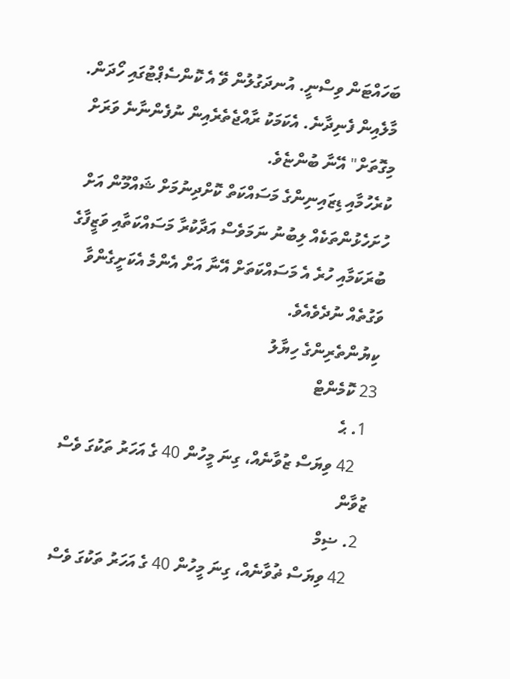ބަހައްޓަން ވިސްނީ. އުނދަގުލުން ވޭ އެ ކޮންސެޕްޓުގައި ހޯދަން. މާލެއިން ފެނިދާނެ. އެކަމަކު ރާއްޖެތެރެއިން ނުފެންނާނެ ވަރަށް މިގޮތަށް" އޭނާ ބުންޏެވެ.
ކުރެހުމާއި ޑިޒައިނިންގެ މަސައްކަތް ކޮށްދިނުމަށް ޝައްމޫން އަށް ހުށަހެޅުންތަކެއް ލިބުނު ނަމަވެސް އަދާކުރާ މަސައްކަތާއި ވަޒީފާގެ ބުރަކަމާއި ހުރެ އެ މަސައްކަތަށް އޭނާ އަށް އެންމެ އެކަށީގެންވާ ވަގުތެއް ނުދެވެއެވެ.
ކިޔުންތެރިންގެ ހިޔާލު
23 ކޮމެންޓް
  1. ޙެ
    42 ވިޔަސް ޒުވާނެއް، ގިނަ މީހުން 40 ގެ އަހަރު ތަކުގަ ވެސް ޒުވާން
  2. ޟިމް
    42 ވިޔަސް ޡުވާނެއް، ގިނަ މީހުން 40 ގެ އަހަރު ތަކުގަ ވެސް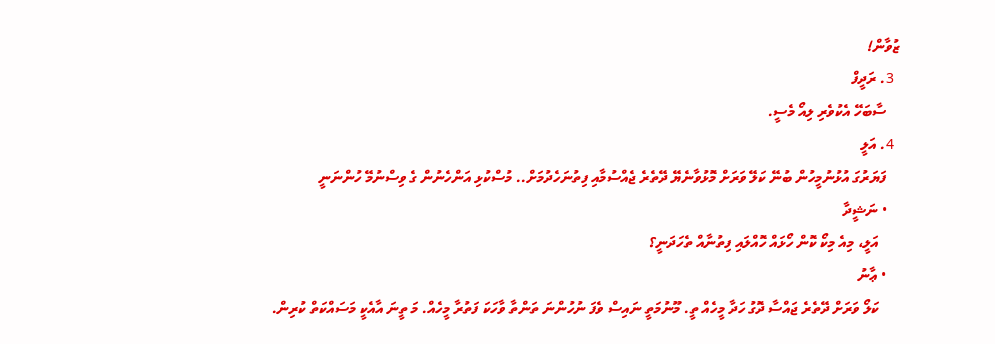ޒުވާން!
  3. ރަދީފް
    ސާބަހޭ އެކުވެރި ލިއޯ މެސީ.
  4. އަލީ
    ފަޔަރުގަ އުޅުނުމީހުން ބުނޭ ކަލޭ ވަރަށް މޮޅުވާނެޔޭ ދޭތެރެ ޖެއްސުމާއި ފިތުނަހެދުމަށް.. މުސްކުޅި އަންހެނުން ގެ ވިސްނުމޭ ހުންނަނީ
    • ނަޝީދާ
      އަލީ، މިއެ މިކޯ ކޮން ހޯޅައް ހޮއްލައި ފިތުނާއް ތެހަދަނީ؟
    • ޢާނު
      ކަލޯ ވަރަށް ދޭތެރެ ޖައްސާ ދޮގު ހަދާ މީހެއް ތީ. މޫނުމަތީ ނައިސް ވެފަ ނުހުންނަ ތަންތާ ވާހަކަ ފަތުރާ މީހެއް. މަ ތީނަ އާއެކީ މަސައްކަތް ކުރިން.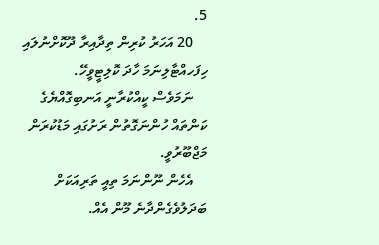5.
    20 އަހަރު ކުރިން ތިދާއިރާ ދޫކޮށްނުލައި ހިފަހއްޓާލިނަމަ ހާދަ ކޮލިޓީވީހޭ.
    ނަމަވެސް ކީއްކުރާނީ އަނބިގޮއްޔެގެ ކަންތައް ހުންނަގޮތުން ރަށުގައި މަޑުކުރަން މަޖްބޫރުވީ.
    އެހެން ނޫންނަމަ ތިއީ ތަރިއަކަށް ބަދަލުވެގެންދާނެ މޫން އެއް.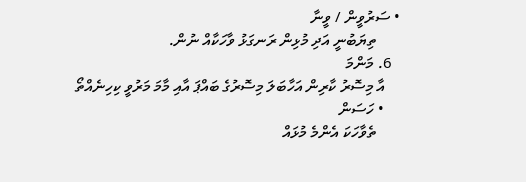• ސަރުވީން / ވީނާ
      ތިޔަބުނީ އަދި މުޅިން ރަނގަޅު ވާހަކާއް ނުން.
  6. މަންމަ
    އާ މިސޮރު ކާރިން އަހާބަލަ މިސޮރުގެ ބައްޕަ އާއި މާމަ މަރުވީ ކިހިނެއްތޯ
    • ހަސަން
      ތެވާހަކަ އެންމެ މުޅައް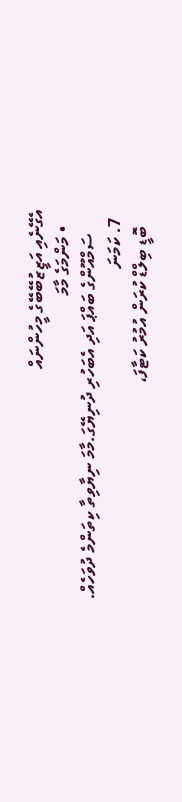އެގޭނެއި އަޒީޒުބޭބޭގެ މީހުންނައް
    • މަންމަގެ މާމަ
      ސަމްއޫންގެ ބައްޕަ އަދި އެބަހުރި ދުނިޔޭގަ.މާމަ ނިޔާވިތާ ކިތަންމެ ދުވަހެއް.
  7. ކަމަނަ
    ބޮޑީ ބިލްޑް ކުރަން އުމުރު ކަޓާފަ،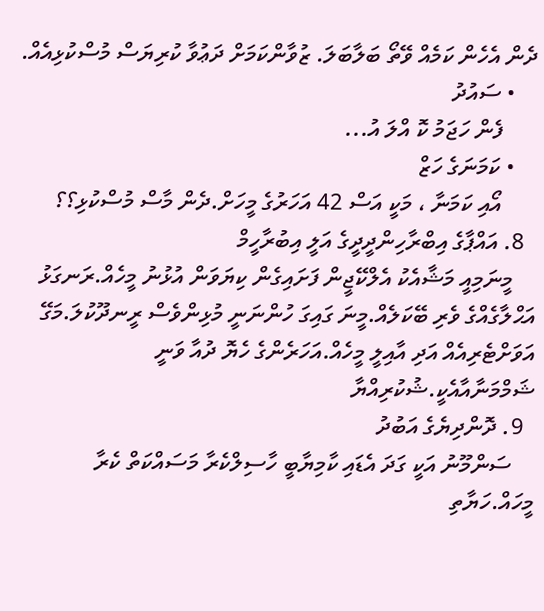ދެން އެހެން ކަމެއް ވޭތޯ ބަލާބަލަ. ޒުވާންކަމަށް ދަޢުވާ ކުރިޔަސް މުސްކުޅިއެއް.
    • ސައުދު
      ފެން ހަޖަމު ކޮ އްލަ އު...
    • ކަމަނަގެ ހަޒް
      އޯއި ކަމަނާ ، މަކީ އަސް 42 އަހަރުގެ މީހަށް.ދެން މާސް މުސްކުޅި؟؟
  8. އައްޕާގެ އިބްރާހިންދީދީގެ އަލީ އިބުރާހީމް
    މީނަމިއީ މަޝާއެކު އެލްކޭޖީން ފަށައިގެން ކިޔަވަން އުޅުނު މީހެއް.ރަނގަޅު އަޙްލާގެއްގެ ވެރި ބޭކަލެއް.މީނަ ގައިގަ ހުންނަނީ މުޅިންވެސް ރީނދޫކުލަ.މަގޭ އަވަށްޓެރިއެއް އަދި އާއިލީ މީހެއް.އަހަރެންގެ ހެޔޮ ދުއާ ވަނީ ޝަމްމަނާއާއެކީ.ޝުކުރިއްޔާ
  9. ދޮންދިޔެގެ އަބުދު
    ސަންމޫނު އަކީ ގަދަ އެޑައި ކާމިޔާބީ ހާސިލްކެރާ މަސައްކަތް ކެރާ މީހައް.ހަޔާތި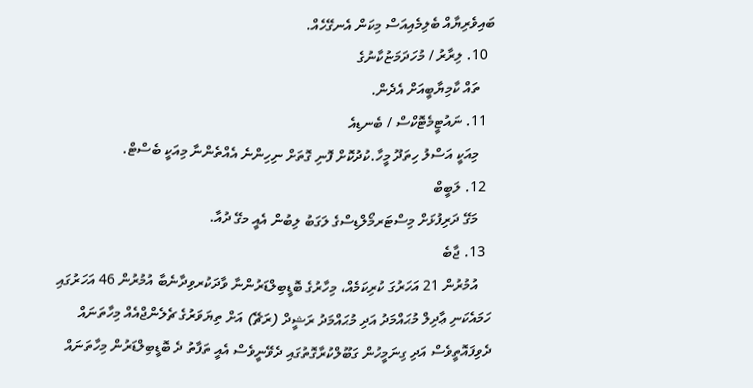ބައިވެރިޔާއް ބެލިމެއިއަސް މިކަން އެނގޭހެއް.
  10. ލިރާރު / މުހަދަމަޏުކާނުގެ
    ތައް ކާމިޔާބީއަށް އެދެން.
  11. ނައުޓީމެޓޮކްސް / ބެނޑިއެ
    މިއަކީ އަސްލު ހިތަދޫ މީހާ.ކުދުކޮށް ފޮނި ގޮތަށް ނިހިންނެ އެއްތެންނާ މިއަކީ ބެސްޓް.
  12. ލަބީބް
    މަގޭ ދަރިފުޅަށް މިސްޓަރމޯލްޑިސްގެ ލަގަބު ލިބުން އެއީ މގޭ ދުއާ.
  13. ޖާބެ
    އުމުރުން 21 އަހަރުގަ ކުރިކަމެއް، މިހާރުގެ ބޮޑީބިލްޑަރުންނާ ވާދަކުރވިދާނެބާ އުމުރުން 46 އަހަރުގައި ހަމައެކަނި ޢާދިލް މުޙައްމަދު އަދި މުޙައްމަދު ރަޝީދް (ރަޗޭ) އަށް ތިޔަވަރުގެ ޗެލެންޖްއެއް މިހާތަނައް ދެވިފައޮތީވެސް އަދި ގިނަމީހުން ގަބޫލްކުރާގޮތުގައި ދެވޭނީވެސް އެއީ ތަފާތު ދެ ބޮޑީބިލްޑަރުން މިހާތަނައް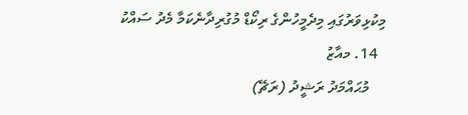މިކުޅިވަރުގައި މިދެމީހުންގެ ރިކޯޑް މުގުރިދާނެކަމާ މެދު ސައްކު
  14. މއާޒު
    މުޙައްމަދު ރަޝީދު (ރަޗޭ)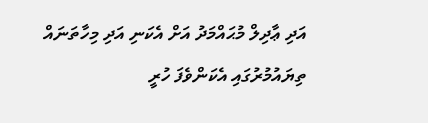އަދި ޢާދިލް މުޙައްމަދު އަށް އެކަނި އަދި މިހާތަނައް ތިޔައުމުރުގައި އެކަންވެފަ ހުރީ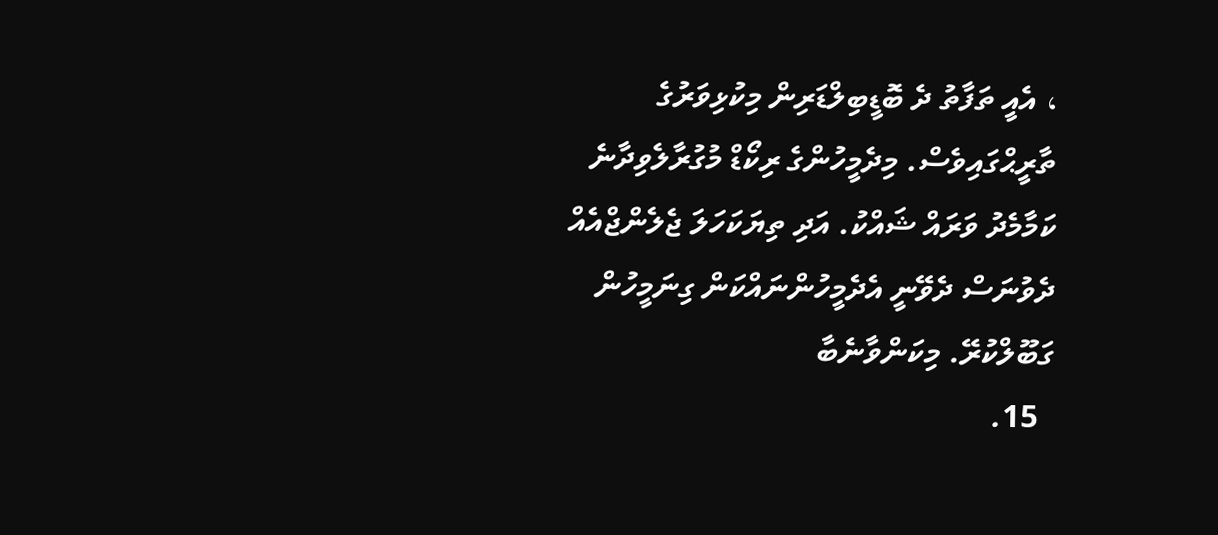، އެއީ ތަފާތު ދެ ބޮޑީބިލްޑަރިން މިކުޅިވަރުގެ ތާރީޙްގައިވެސް. މިދެމީހުންގެ ރިކޯޑް މުގުރާލެވިދާނެ ކަމާމެދު ވަރައް ޝައްކު. އަދި ތިޔަކަހަލަ ޖެލެންޖްއެއް ދެވުނަސް ދެވޭނީ އެދެމީހުންނައްކަން ގިނަމީހުން ގަބޫލްކުރޭ. މިކަންވާނެބާ
  15.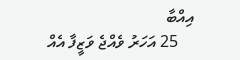އިއްބާ
    25 އަހަރު ވެއްޖެ ވަޒީފާ އެއް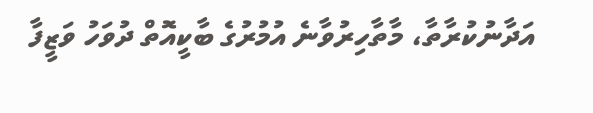އަދާނުކުރާތާ، މާތާހިރުވާނެ އުމުރުގެ ބާކީއޮތް ދުވަހު ވަޒީފާ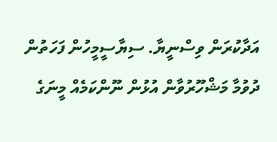އަދާކުރަން ވިސްނީޔާ. ސިޔާސީމީހުން ފަހަތުން ދުވުމާ މަޝްހޫރުވާން އުޅުން ނޫންކަމެއް މީނަގެ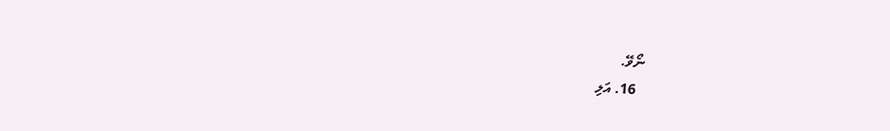ނޯވޭ.
  16. އަލި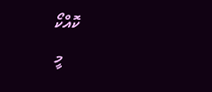ކޮއްކޯ
    މީ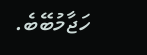ހަޖާމުބޭބެ.